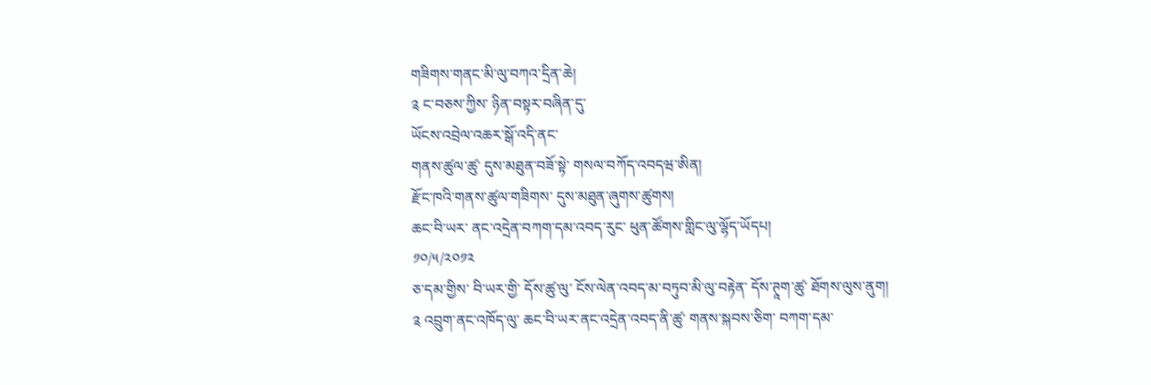གཟིགས་གནང་མི་ལུ་བཀའ་དྲིན་ཆེ།
༉ ང་བཅས་ཀྱིས་ ཉིན་བསྟར་བཞིན་དུ་
ཡོངས་འབྲེལ་འཆར་སྒོ་འདི་ནང་
གནས་ཚུལ་ཚུ་ དུས་མཐུན་བཟོ་སྟེ་ གསལ་བཀོད་འབདཝ་ཨིན།
རྫོང་ཁའི་གནས་ཚུལ་གཟིགས་ དུས་མཐུན་ཞུགས་ཚུགས།
ཆང་བི་ཡར་ ནང་འདྲེན་བཀག་དམ་འབད་རུང་ ཕུན་ཚོགས་གླིང་ལུ་ལྷོད་ཡོདཔ།
༡༠/༥/༢༠༡༢
ཅ་དམ་གྱིས་ བི་ཡར་གྱི་ དོས་ཚུ་ལུ་ ངོས་ལེན་འབད་མ་བཏུབ་མི་ལུ་བརྟེན་ དོས་ཊཱག་ཚུ་ ཐོགས་ལུས་ནུག།
༉ འབྲུག་ནང་འཁོད་ལུ་ ཆང་བི་ཡར་ནང་འདྲེན་འབད་ནི་ཚུ་ གནས་སྐབས་ཅིག་ བཀག་དམ་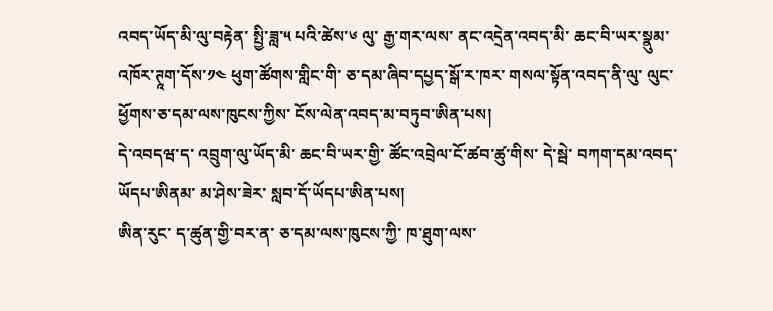འབད་ཡོད་མི་ལུ་བརྟེན་ སྤྱི་ཟླ་༥ པའི་ཚེས་༦ ལུ་ རྒྱ་གར་ལས་ ནང་འདྲེན་འབད་མི་ ཆང་བི་ཡར་སྣུམ་འཁོར་ཊཱག་དོས་༡༤ ཕུག་ཚོགས་གླིང་གི་ ཅ་དམ་ཞིབ་དཔྱད་སྒོ་ར་ཁར་ གསལ་སྟོན་འབད་ནི་ལུ་ ལུང་ཕྱོགས་ཅ་དམ་ལས་ཁུངས་ཀྱིས་ ངོས་ལེན་འབད་མ་བཏུབ་ཨིན་པས།
དེ་འབདཝ་ད་ འབྲུག་ལུ་ཡོད་མི་ ཆང་བི་ཡར་གྱི་ ཚོང་འབྲེལ་ངོ་ཚབ་ཚུ་གིས་ དེ་སྦེ་ བཀག་དམ་འབད་ཡོདཔ་ཨིནམ་ མ་ཤེས་ཟེར་ སླབ་དོ་ཡོདཔ་ཨིན་པས།
ཨིན་རུང་ ད་ཚུན་གྱི་བར་ན་ ཅ་དམ་ལས་ཁུངས་ཀྱི་ ཁ་ཐུག་ལས་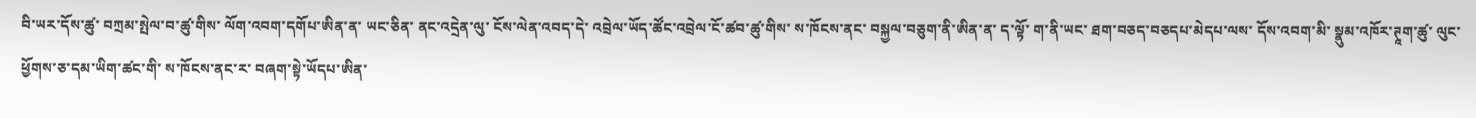བི་ཡར་དོས་ཚུ་ བཀྲམ་སྤེལ་བ་ཚུ་གིས་ ལོག་འབག་དགོཔ་ཨིན་ན་ ཡང་ཅིན་ ནང་འདྲེན་ལུ་ ངོས་ལེན་འབད་དེ་ འབྲེལ་ཡོད་ཚོང་འབྲེལ་ངོ་ཚབ་ཚུ་གིས་ ས་ཁོངས་ནང་ བསྐྱལ་བཅུག་ནི་ཨིན་ན་ ད་ལྟོ་ ག་ནི་ཡང་ ཐག་བཅད་བཅདཔ་མེདཔ་ལས་ དོས་འབག་མི་ སྣུམ་འཁོར་ཊཱག་ཚུ་ ལུང་ཕྱོགས་ཅ་དམ་ཡིག་ཚང་གི་ ས་ཁོངས་ནང་ར་ བཞག་སྟེ་ཡོདཔ་ཨིན་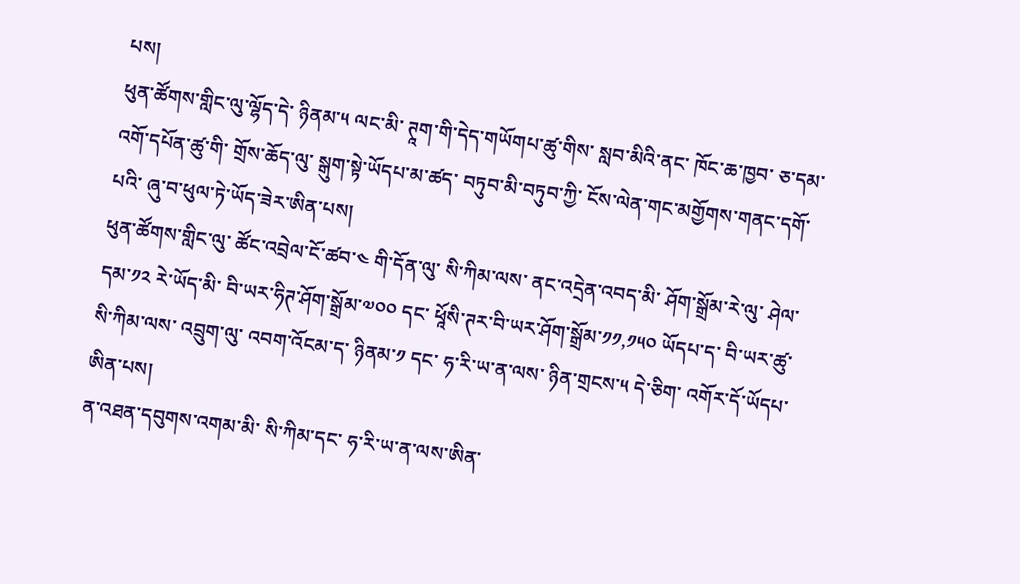པས།
ཕུན་ཚོགས་གླིང་ལུ་ལྷོད་དེ་ ཉིནམ་༥ ལང་མི་ ཊཱག་གི་དེད་གཡོགཔ་ཚུ་གིས་ སླབ་མིའི་ནང་ ཁོང་ཆ་ཁྱབ་ ཅ་དམ་འགོ་དཔོན་ཚུ་གི་ གྲོས་ཆོད་ལུ་ སྒུག་སྟེ་ཡོདཔ་མ་ཚད་ བཏུབ་མི་བཏུབ་ཀྱི་ ངོས་ལེན་གང་མགྱོགས་གནང་དགོ་པའི་ ཞུ་བ་ཕུལ་ཏེ་ཡོད་ཟེར་ཨིན་པས།
ཕུན་ཚོགས་གླིང་ལུ་ ཚོང་འབྲེལ་ངོ་ཚབ་༤ གི་དོན་ལུ་ སི་ཀིམ་ལས་ ནང་འདྲེན་འབད་མི་ ཤོག་སྒྲོམ་རེ་ལུ་ ཤེལ་དམ་༡༢ རེ་ཡོད་མི་ བི་ཡར་ཧིཊ་ཤོག་སྒྲོམ་༧༠༠ དང་ ཕཱོསི་ཊར་བི་ཡར་ཤོག་སྒྲོམ་༡༡,༡༥༠ ཡོདཔ་ད་ བི་ཡར་ཚུ་ སི་ཀིམ་ལས་ འབྲུག་ལུ་ འབག་འོངམ་ད་ ཉིནམ་༡ དང་ ཧ་རི་ཡ་ན་ལས་ ཉིན་གྲངས་༥ དེ་ཅིག་ འགོར་དོ་ཡོདཔ་ཨིན་པས།
ན་འཐན་དབུགས་འགམ་མི་ སི་ཀིམ་དང་ ཧ་རི་ཡ་ན་ལས་ཨིན་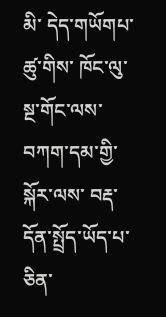མི་ དེད་གཡོགཔ་ཚུ་གིས་ ཁོང་ལུ་ སྔ་གོང་ལས་ བཀག་དམ་གྱི་སྐོར་ལས་ བརྡ་དོན་སྤྲོད་ཡོད་པ་ཅིན་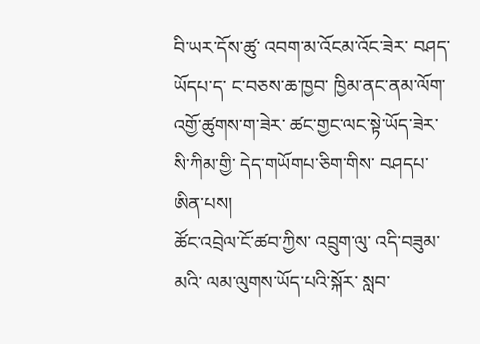བི་ཡར་དོས་ཚུ་ འབག་མ་འོངམ་འོང་ཟེར་ བཤད་ཡོདཔ་ད་ ང་བཅས་ཆ་ཁྱབ་ ཁྱིམ་ནང་ནམ་ལོག་འགྱོ་ཚུགས་ག་ཟེར་ ཚང་གྱང་ལང་སྟེ་ཡོད་ཟེར་ སི་ཀིམ་གྱི་ དེད་གཡོགཔ་ཅིག་གིས་ བཤདཔ་ཨིན་པས།
ཚོང་འབྲེལ་ངོ་ཚབ་ཀྱིས་ འབྲུག་ལུ་ འདི་བཟུམ་མའི་ ལམ་ལུགས་ཡོད་པའི་སྐོར་ སླབ་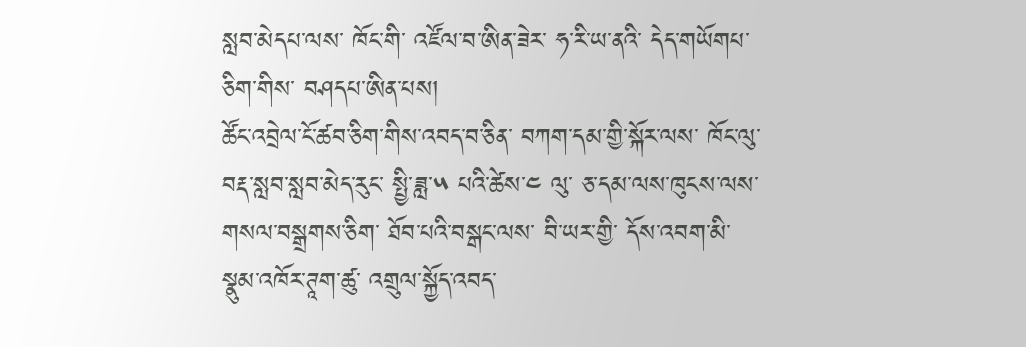སླབ་མེདཔ་ལས་ ཁོང་གི་ འཛོལ་བ་ཨིན་ཟེར་ ཧ་རི་ཡ་ནའི་ དེད་གཡོགཔ་ཅིག་གིས་ བཤདཔ་ཨིན་པས།
ཚོང་འབྲེལ་ངོ་ཚབ་ཅིག་གིས་འབད་བ་ཅིན་ བཀག་དམ་གྱི་སྐོར་ལས་ ཁོང་ལུ་ བརྡ་སླབ་སླབ་མེད་རུང་ སྤྱི་ཟླ་༥ པའི་ཚེས་༤ ལུ་ ཅ་དམ་ལས་ཁུངས་ལས་ གསལ་བསྒྲགས་ཅིག་ ཐོབ་པའི་བསྒང་ལས་ བི་ཡར་གྱི་ དོས་འབག་མི་ སྣུམ་འཁོར་ཊཱག་ཚུ་ འགྲུལ་སྐྱོད་འབད་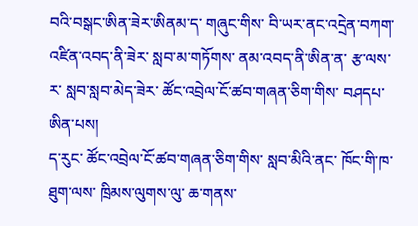བའི་བསྒང་ཨིན་ཟེར་ཨིནམ་ད་ གཞུང་གིས་ བི་ཡར་ནང་འདྲེན་བཀག་འཛིན་འབད་ནི་ཟེར་ སླབ་མ་གཏོགས་ ནམ་འབད་ནི་ཨིན་ན་ རྩ་ལས་ར་ སླབ་སླབ་མེད་ཟེར་ ཚོང་འབྲེལ་ངོ་ཚབ་གཞན་ཅིག་གིས་ བཤདཔ་ཨིན་པས།
ད་རུང་ ཚོང་འབྲེལ་ངོ་ཚབ་གཞན་ཅིག་གིས་ སླབ་མིའི་ནང་ ཁོང་གི་ཁ་ཐུག་ལས་ ཁྲིམས་ལུགས་ལུ་ ཆ་གནས་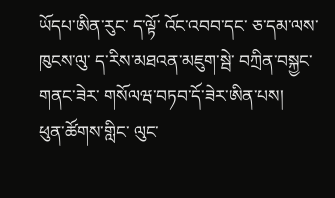ཡོདཔ་ཨིན་རུང་ ད་ལྟོ་ འོང་འབབ་དང་ ཅ་དམ་ལས་ཁུངས་ལུ་ ད་རིས་མཐའན་མཇུག་སྦེ་ བཀྲིན་བསྐྱང་གནང་ཟེར་ གསོལཝ་བཏབ་དོ་ཟེར་ཨིན་པས།
ཕུན་ཚོགས་གླིང་ ལུང་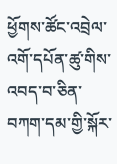ཕྱོགས་ཚོང་འབྲེལ་འགོ་དཔོན་ཚུ་གིས་འབད་བ་ཅིན་ བཀག་དམ་གྱི་སྐོར་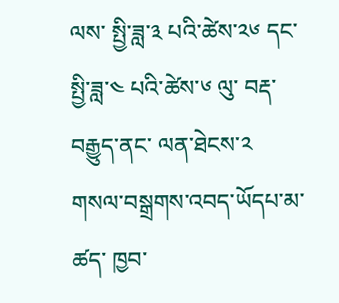ལས་ སྤྱི་ཟླ་༣ པའི་ཚེས་༢༦ དང་ སྤྱི་ཟླ་༤ པའི་ཚེས་༦ ལུ་ བརྡ་བརྒྱུད་ནང་ ལན་ཐེངས་༢ གསལ་བསྒྲགས་འབད་ཡོདཔ་མ་ཚད་ ཁྱབ་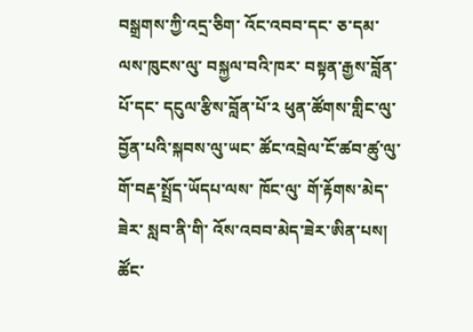བསྒྲགས་ཀྱི་འདྲ་ཅིག་ འོང་འབབ་དང་ ཅ་དམ་ལས་ཁུངས་ལུ་ བསྐྱལ་བའི་ཁར་ བསྟན་རྒྱས་བློན་པོ་དང་ དངུལ་རྩིས་བློན་པོ་༢ ཕུན་ཚོགས་གླིང་ལུ་ བྱོན་པའི་སྐབས་ལུ་ཡང་ ཚོང་འབྲེལ་ངོ་ཚབ་ཚུ་ལུ་ གོ་བརྡ་སྤྲོད་ཡོདཔ་ལས་ ཁོང་ལུ་ གོ་རྟོགས་མེད་ཟེར་ སླབ་ནི་གི་ འོས་འབབ་མེད་ཟེར་ཨིན་པས།
ཚོང་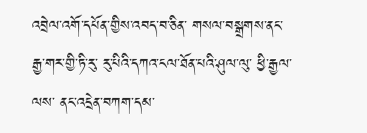འབྲེལ་འགོ་དཔོན་གྱིས་འབད་བ་ཅིན་ གསལ་བསྒྲགས་ནང་ རྒྱ་གར་གྱི་ཏི་རུ་ རུ་པིའི་དཀའ་ངལ་ཐོན་པའི་ཤུལ་ལུ་ ཕྱི་རྒྱལ་ལས་ ནང་འདྲེན་བཀག་དམ་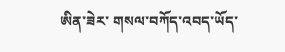ཨིན་ཟེར་ གསལ་བཀོད་འབད་ཡོད་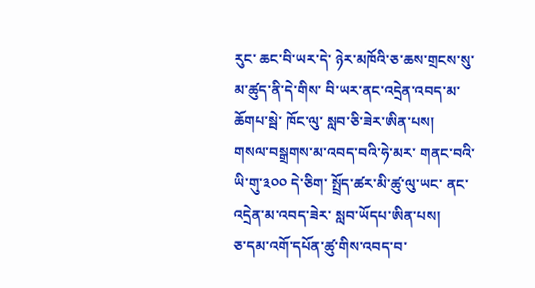རུང་ ཆང་བི་ཡར་དེ་ ཉེར་མཁོའི་ཅ་ཆས་གྲངས་སུ་ མ་ཚུད་ནི་དེ་གིས་ བི་ཡར་ནང་འདྲེན་འབད་མ་ཆོགཔ་སྦེ་ ཁོང་ལུ་ སླབ་ཅི་ཟེར་ཨིན་པས།
གསལ་བསྒྲགས་མ་འབད་བའི་ཧེ་མར་ གནང་བའི་ཡི་གུ་༣༠༠ དེ་ཅིག་ སྤྲོད་ཚར་མི་ཚུ་ལུ་ཡང་ ནང་འདྲེན་མ་འབད་ཟེར་ སླབ་ཡོདཔ་ཨིན་པས།
ཅ་དམ་འགོ་དཔོན་ཚུ་གིས་འབད་བ་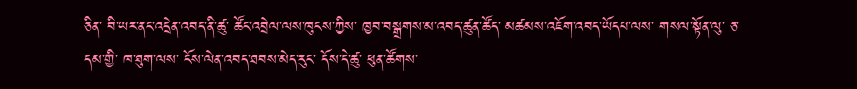ཅིན་ བི་ཡར་ནང་འདྲེན་འབད་ནི་ཚུ་ ཚོང་འབྲེལ་ལས་ཁུངས་ཀྱིས་ ཁྱབ་བསྒྲགས་མ་འབད་ཚུན་ཚོད་ མཚམས་འཇོག་འབད་ཡོདཔ་ལས་ གསལ་སྟོན་ལུ་ ཅ་དམ་གྱི་ ཁ་ཐུག་ལས་ ངོས་ལེན་འབད་ཐབས་མེད་རུང་ དོས་དེ་ཚུ་ ཕུན་ཚོགས་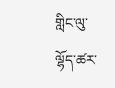གླིང་ལུ་ ལྷོད་ཚར་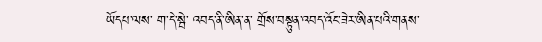ཡོདཔ་ལས་ ག་དེ་སྦེ་ འབད་ནི་ཨིན་ན་ གྲོས་བསྟུན་འབད་འོང་ཟེར་ཨིན་པའི་གནས་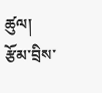ཚུལ།
རྩོམ་བྲིས་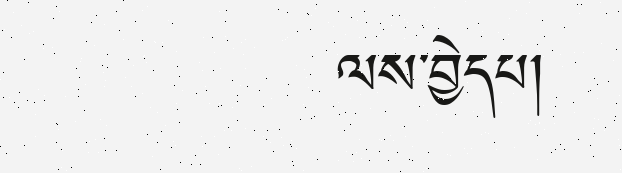ལས་བྱེདཔ།